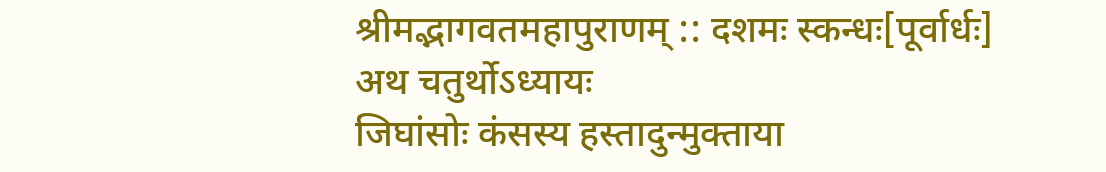श्रीमद्भागवतमहापुराणम् :: दशमः स्कन्धः[पूर्वार्धः]
अथ चतुर्थोऽध्यायः
जिघांसोः कंसस्य हस्तादुन्मुक्ताया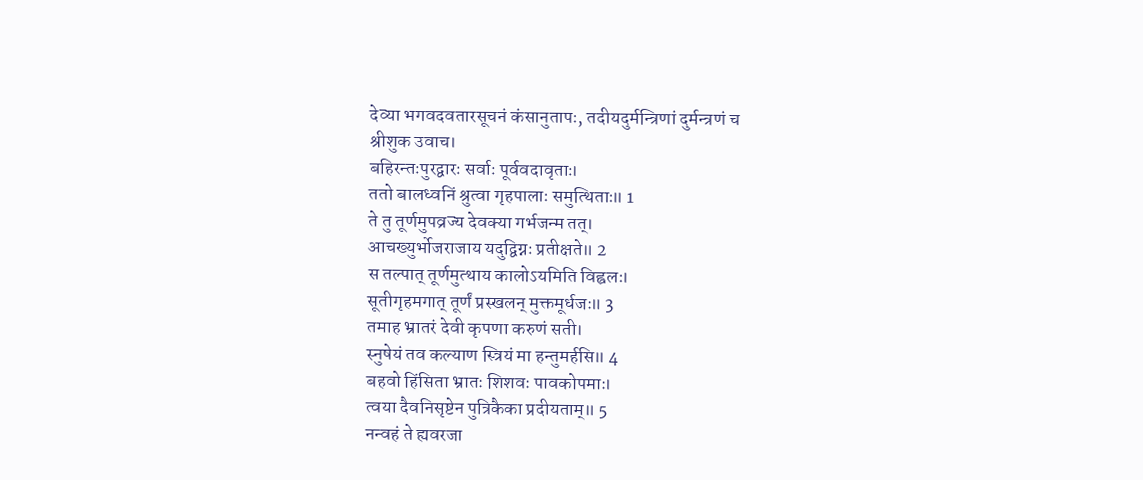देव्या भगवदवतारसूचनं कंसानुतापः, तदीयदुर्मन्त्रिणां दुर्मन्त्रणं च
श्रीशुक उवाच।
बहिरन्तःपुरद्वारः सर्वाः पूर्ववदावृताः।
ततो बालध्वनिं श्रुत्वा गृहपालाः समुत्थिताः॥ 1
ते तु तूर्णमुपव्रज्य देवक्या गर्भजन्म तत्।
आचख्युर्भोजराजाय यदुद्विग्नः प्रतीक्षते॥ 2
स तल्पात् तूर्णमुत्थाय कालोऽयमिति विह्वलः।
सूतीगृहमगात् तूर्णं प्रस्खलन् मुक्तमूर्धजः॥ 3
तमाह भ्रातरं देवी कृपणा करुणं सती।
स्नुषेयं तव कल्याण स्त्रियं मा हन्तुमर्हसि॥ 4
बहवो हिंसिता भ्रातः शिशवः पावकोपमाः।
त्वया दैवनिसृष्टेन पुत्रिकैका प्रदीयताम्॥ 5
नन्वहं ते ह्यवरजा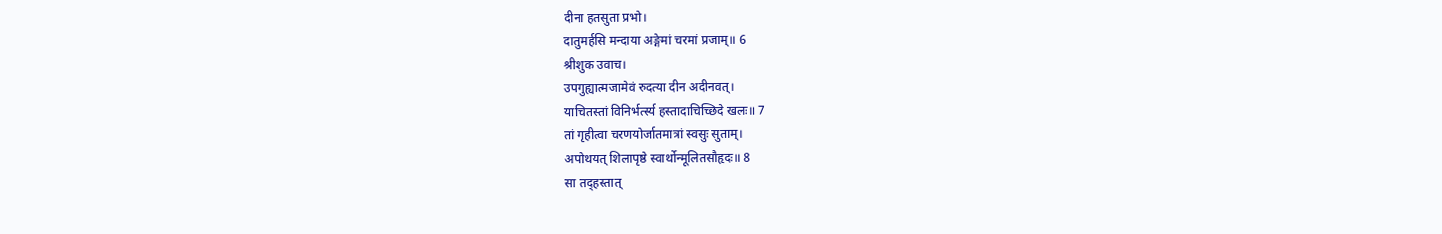दीना हतसुता प्रभो।
दातुमर्हसि मन्दाया अङ्गेमां चरमां प्रजाम्॥ 6
श्रीशुक उवाच।
उपगुह्यात्मजामेवं रुदत्या दीन अदीनवत्।
याचितस्तां विनिर्भर्त्स्य हस्तादाचिच्छिदे खलः॥ 7
तां गृहीत्वा चरणयोर्जातमात्रां स्वसुः सुताम्।
अपोथयत् शिलापृष्ठे स्वार्थोन्मूलितसौहृदः॥ 8
सा तद्हस्तात्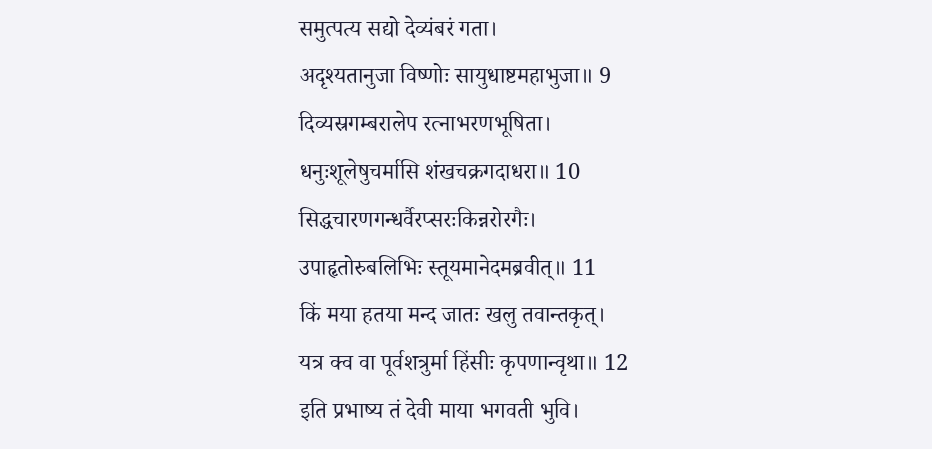समुत्पत्य सद्यो देव्यंबरं गता।
अदृश्यतानुजा विष्णोः सायुधाष्टमहाभुजा॥ 9
दिव्यस्रगम्बरालेप रत्नाभरणभूषिता।
धनुःशूलेषुचर्मासि शंखचक्रगदाधरा॥ 10
सिद्धचारणगन्धर्वैरप्सरःकिन्नरोरगैः।
उपाहृतोरुबलिभिः स्तूयमानेदमब्रवीत्॥ 11
किं मया हतया मन्द जातः खलु तवान्तकृत्।
यत्र क्व वा पूर्वशत्रुर्मा हिंसीः कृपणान्वृथा॥ 12
इति प्रभाष्य तं देवी माया भगवती भुवि।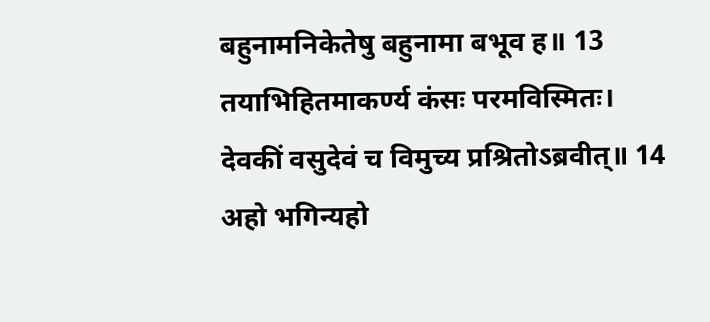बहुनामनिकेतेषु बहुनामा बभूव ह॥ 13
तयाभिहितमाकर्ण्य कंसः परमविस्मितः।
देवकीं वसुदेवं च विमुच्य प्रश्रितोऽब्रवीत्॥ 14
अहो भगिन्यहो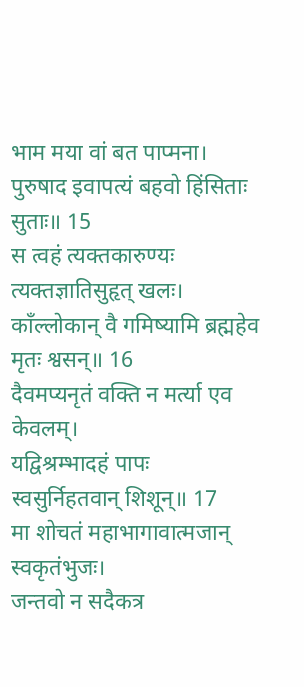भाम मया वां बत पाप्मना।
पुरुषाद इवापत्यं बहवो हिंसिताः सुताः॥ 15
स त्वहं त्यक्तकारुण्यः त्यक्तज्ञातिसुहृत् खलः।
काँल्लोकान् वै गमिष्यामि ब्रह्महेव मृतः श्वसन्॥ 16
दैवमप्यनृतं वक्ति न मर्त्या एव केवलम्।
यद्विश्रम्भादहं पापः स्वसुर्निहतवान् शिशून्॥ 17
मा शोचतं महाभागावात्मजान् स्वकृतंभुजः।
जन्तवो न सदैकत्र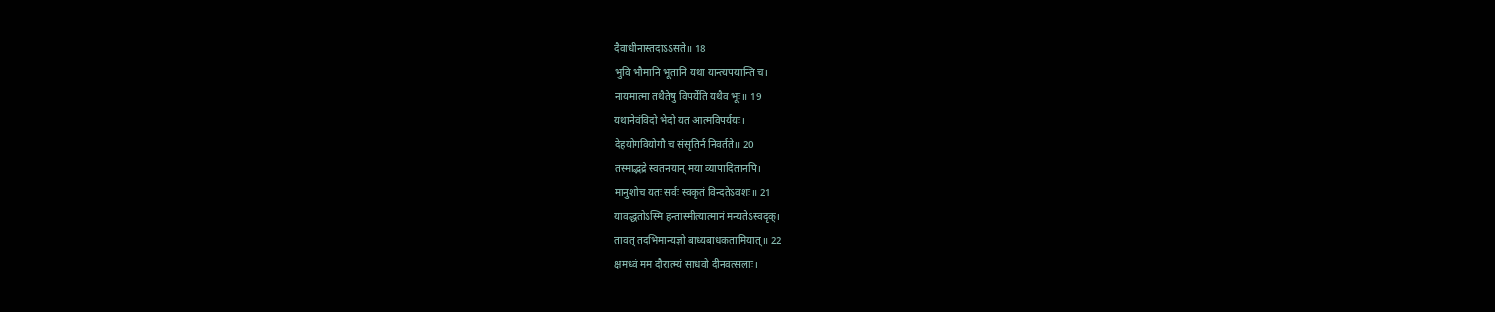दैवाधीनास्तदाऽऽसते॥ 18
भुवि भौमानि भूतानि यथा यान्त्यपयान्ति च।
नायमात्मा तथैतेषु विपर्येति यथैव भूः॥ 19
यथानेवंविदो भेदो यत आत्मविपर्ययः।
देहयोगवियोगौ च संसृतिर्न निवर्तते॥ 20
तस्माद्भद्रे स्वतनयान् मया व्यापादितानपि।
मानुशोच यतः सर्वः स्वकृतं विन्दतेऽवशः॥ 21
यावद्धतोऽस्मि हन्तास्मीत्यात्मानं मन्यतेऽस्वदृक्।
तावत् तदभिमान्यज्ञो बाध्यबाधकतामियात्॥ 22
क्षमध्वं मम दौरात्म्यं साधवो दीनवत्सलाः।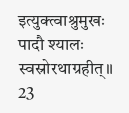इत्युक्त्वाश्रुमुखः पादौ श्यालः स्वस्रोरथाग्रहीत्॥ 23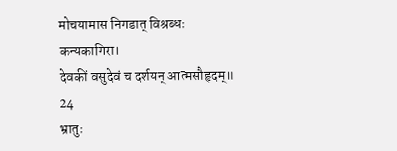मोचयामास निगडात् विश्रब्धः कन्यकागिरा।
देवकीं वसुदेवं च दर्शयन् आत्मसौहृदम्॥ 24
भ्रातुः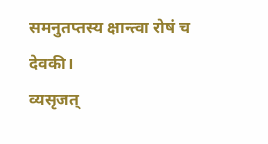समनुतप्तस्य क्षान्त्वा रोषं च देवकी।
व्यसृजत्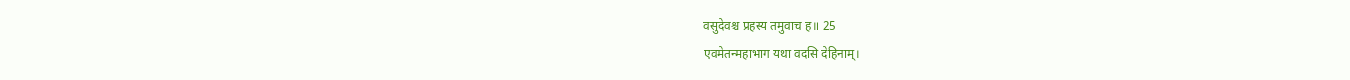वसुदेवश्च प्रहस्य तमुवाच ह॥ 25
एवमेतन्महाभाग यथा वदसि देहिनाम्।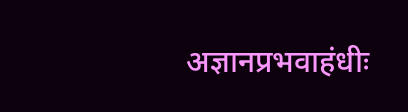अज्ञानप्रभवाहंधीः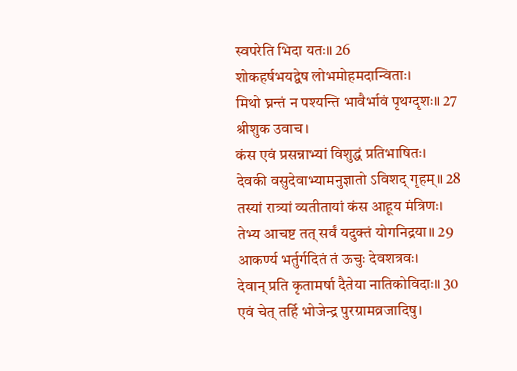स्वपरेति भिदा यतः॥ 26
शोकहर्षभयद्वेष लोभमोहमदान्विताः।
मिथो घ्नन्तं न पश्यन्ति भावैर्भावं पृथग्दृशः॥ 27
श्रीशुक उवाच।
कंस एवं प्रसन्नाभ्यां विशुद्धं प्रतिभाषितः।
देवकी वसुदेवाभ्यामनुज्ञातो ऽविशद् गृहम्॥ 28
तस्यां रात्र्यां व्यतीतायां कंस आहूय मंत्रिणः।
तेभ्य आचष्ट तत् सर्वं यदुक्तं योगनिद्रया॥ 29
आकर्ण्य भर्तुर्गदितं तं ऊचुः देवशत्रवः।
देवान् प्रति कृतामर्षा दैतेया नातिकोविदाः॥ 30
एवं चेत् तर्हि भोजेन्द्र पुरग्रामव्रजादिषु।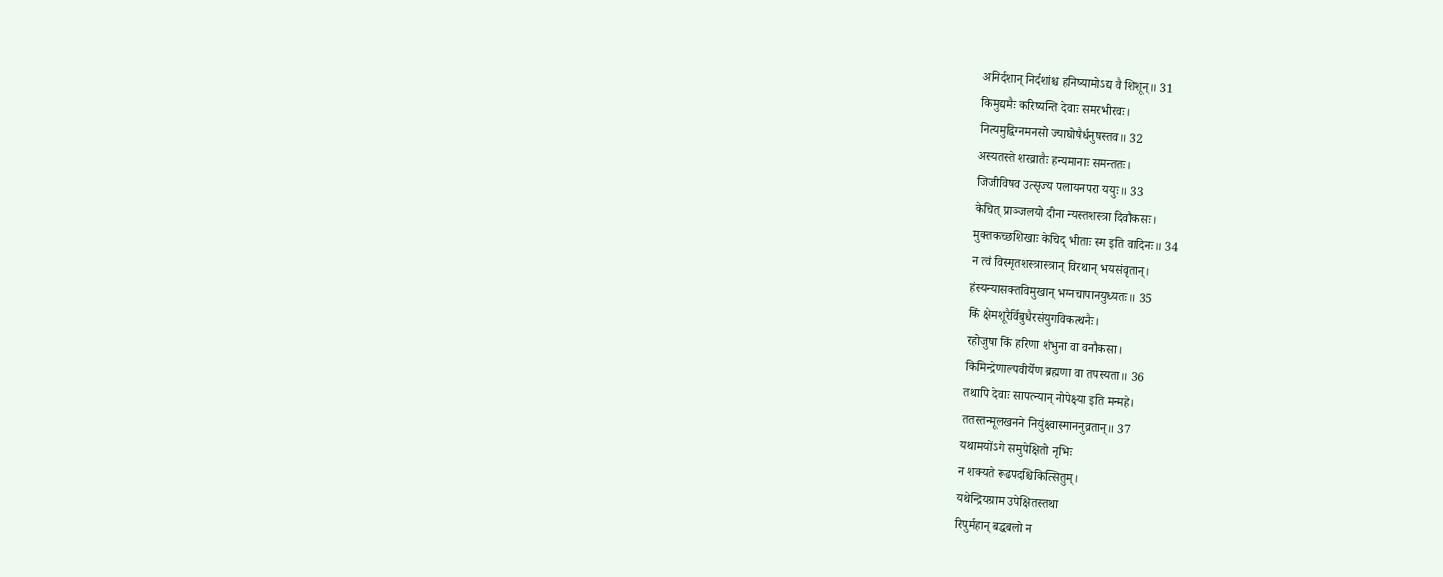अनिर्दशान् निर्दशांश्च हनिष्यामोऽद्य वै शिशून्॥ 31
किमुद्यमैः करिष्यन्ति देवाः समरभीरवः।
नित्यमुद्विग्नमनसो ज्याघोषैर्धनुषस्तव॥ 32
अस्यतस्ते शरव्रातैः हन्यमानाः समन्ततः।
जिजीविषव उत्सृज्य पलायनपरा ययुः॥ 33
केचित् प्राञ्जलयो दीना न्यस्तशस्त्रा दिवौकसः।
मुक्तकच्छशिखाः केचिद् भीताः स्म इति वादिनः॥ 34
न त्वं विस्मृतशस्त्रास्त्रान् विरथान् भयसंवृतान्।
हंस्यन्यासक्तविमुखान् भग्नचापानयुध्यतः॥ 35
किं क्षेमशूरैर्विबुधैरसंयुगविकत्थनैः।
रहोजुषा किं हरिणा शंभुना वा वनौकसा।
किमिन्द्रेणाल्पवीर्येण ब्रह्मणा वा तपस्यता॥ 36
तथापि देवाः सापत्न्यान् नोपेक्ष्या इति मन्महे।
ततस्तन्मूलखनने नियुंक्ष्वास्माननुव्रतान्॥ 37
यथामयोंऽगे समुपेक्षितो नृभिः
न शक्यते रूढपदश्चिकित्सितुम्।
यथेन्द्रियग्राम उपेक्षितस्तथा
रिपुर्महान् बद्धबलो न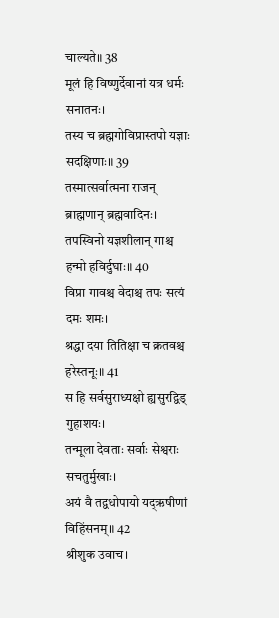चाल्यते॥ 38
मूलं हि विष्णुर्देवानां यत्र धर्मः सनातनः।
तस्य च ब्रह्मगोविप्रास्तपो यज्ञाः सदक्षिणाः॥ 39
तस्मात्सर्वात्मना राजन् ब्राह्मणान् ब्रह्मवादिनः।
तपस्विनो यज्ञशीलान् गाश्च हन्मो हविर्दुघाः॥ 40
विप्रा गावश्च वेदाश्च तपः सत्यं दमः शमः।
श्रद्धा दया तितिक्षा च क्रतवश्च हरेस्तनूः॥ 41
स हि सर्वसुराध्यक्षो ह्यसुरद्विड् गुहाशयः।
तन्मूला देवताः सर्वाः सेश्वराः सचतुर्मुखाः।
अयं वै तद्वधोपायो यद्ऋषीणां विहिंसनम्॥ 42
श्रीशुक उवाच।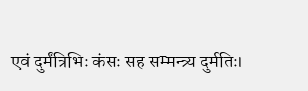एवं दुर्मंत्रिभिः कंसः सह सम्मन्त्र्य दुर्मतिः।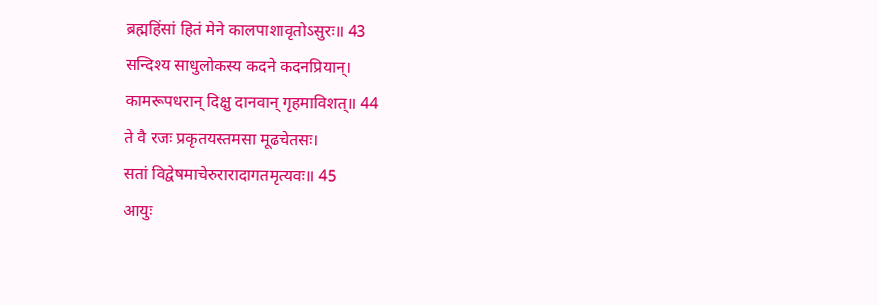ब्रह्महिंसां हितं मेने कालपाशावृतोऽसुरः॥ 43
सन्दिश्य साधुलोकस्य कदने कदनप्रियान्।
कामरूपधरान् दिक्षु दानवान् गृहमाविशत्॥ 44
ते वै रजः प्रकृतयस्तमसा मूढचेतसः।
सतां विद्वेषमाचेरुरारादागतमृत्यवः॥ 45
आयुः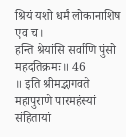श्रियं यशो धर्मं लोकानाशिष एव च।
हन्ति श्रेयांसि सर्वाणि पुंसो महदतिक्रमः॥ 46
॥ इति श्रीमद्भागवते महापुराणे पारमहंस्यां संहितायां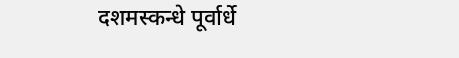दशमस्कन्धे पूर्वार्धे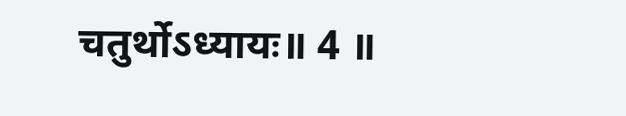चतुर्थोऽध्यायः॥ 4 ॥